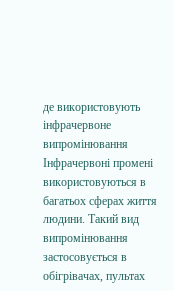де використовують інфрачервоне випромінювання
Інфрачервоні промені використовуються в багатьох сферах життя людини. Такий вид випромінювання застосовується в обігрівачах, пультах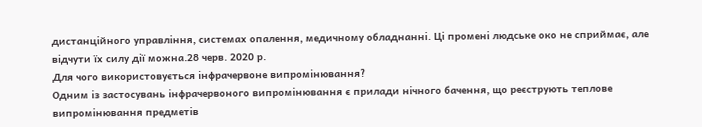дистанційного управління, системах опалення, медичному обладнанні. Ці промені людське око не сприймає, але відчути їх силу дії можна.28 черв. 2020 р.
Для чого використовується інфрачервоне випромінювання?
Одним із застосувань інфрачервоного випромінювання є прилади нічного бачення, що реєструють теплове випромінювання предметів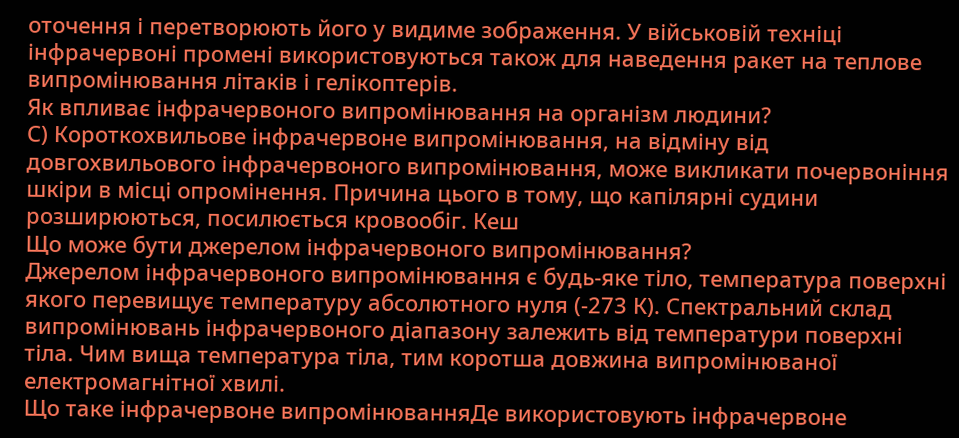оточення і перетворюють його у видиме зображення. У військовій техніці інфрачервоні промені використовуються також для наведення ракет на теплове випромінювання літаків і гелікоптерів.
Як впливає інфрачервоного випромінювання на організм людини?
С) Короткохвильове інфрачервоне випромінювання, на відміну від довгохвильового інфрачервоного випромінювання, може викликати почервоніння шкіри в місці опромінення. Причина цього в тому, що капілярні судини розширюються, посилюється кровообіг. Кеш
Що може бути джерелом інфрачервоного випромінювання?
Джерелом інфрачервоного випромінювання є будь-яке тіло, температура поверхні якого перевищує температуру абсолютного нуля (-273 К). Спектральний склад випромінювань інфрачервоного діапазону залежить від температури поверхні тіла. Чим вища температура тіла, тим коротша довжина випромінюваної електромагнітної хвилі.
Що таке інфрачервоне випромінюванняДе використовують інфрачервоне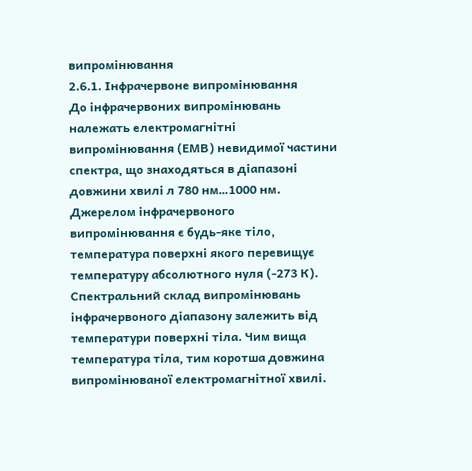випромінювання
2.6.1. Інфрачервоне випромінювання
До інфрачервоних випромінювань належать електромагнітні випромінювання (ЕМВ) невидимої частини спектра, що знаходяться в діапазоні довжини хвилі л 780 нм…1000 нм.
Джерелом інфрачервоного випромінювання є будь-яке тіло, температура поверхні якого перевищує температуру абсолютного нуля (-273 К). Спектральний склад випромінювань інфрачервоного діапазону залежить від температури поверхні тіла. Чим вища температура тіла, тим коротша довжина випромінюваної електромагнітної хвилі.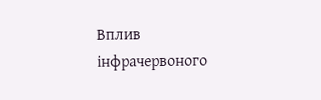Вплив інфрачервоного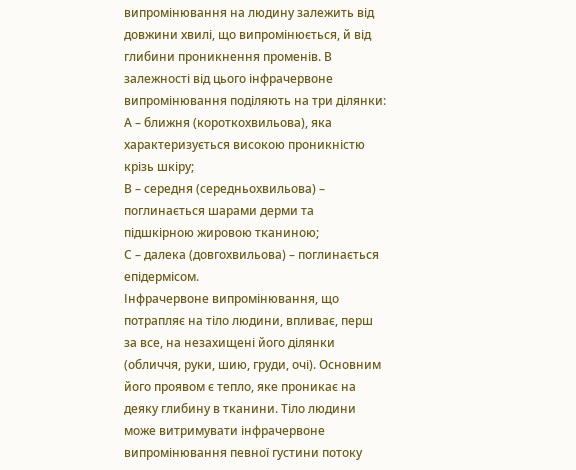випромінювання на людину залежить від довжини хвилі, що випромінюється, й від глибини проникнення променів. В залежності від цього інфрачервоне випромінювання поділяють на три ділянки:
А – ближня (короткохвильова), яка характеризується високою проникністю крізь шкіру;
В – середня (середньохвильова) – поглинається шарами дерми та підшкірною жировою тканиною;
С – далека (довгохвильова) – поглинається епідермісом.
Інфрачервоне випромінювання, що потрапляє на тіло людини, впливає, перш за все, на незахищені його ділянки (обличчя, руки, шию, груди, очі). Основним його проявом є тепло, яке проникає на деяку глибину в тканини. Тіло людини може витримувати інфрачервоне випромінювання певної густини потоку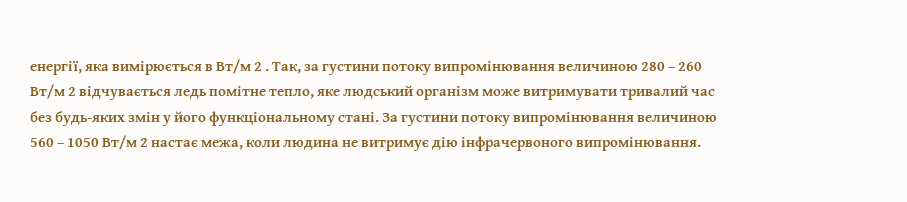енергії, яка вимірюється в Вт/м 2 . Так, за густини потоку випромінювання величиною 280 – 260 Вт/м 2 відчувається ледь помітне тепло, яке людський організм може витримувати тривалий час без будь-яких змін у його функціональному стані. За густини потоку випромінювання величиною 560 – 1050 Вт/м 2 настає межа, коли людина не витримує дію інфрачервоного випромінювання.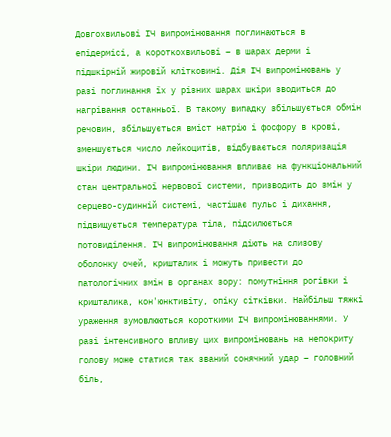Довгохвильові ІЧ випромінювання поглинаються в епідермісі, а короткохвильові – в шарах дерми і підшкірній жировій клітковині. Дія ІЧ випромінювань у разі поглинання їх у різних шарах шкіри зводиться до нагрівання останньої. В такому випадку збільшується обмін речовин, збільшується вміст натрію і фосфору в крові, зменшується число лейкоцитів, відбувається поляризація шкіри людини. ІЧ випромінювання впливає на функціональний стан центральної нервової системи, призводить до змін у серцево-судинній системі, частішає пульс і дихання, підвищується температура тіла, підсилюється потовиділення. ІЧ випромінювання діють на слизову оболонку очей, кришталик і можуть привести до патологічних змін в органах зору: помутніння рогівки і кришталика, кон'юнктивіту, опіку сітківки. Найбільш тяжкі ураження зумовлюються короткими ІЧ випромінюваннями. У разі інтенсивного впливу цих випромінювань на непокриту голову може статися так званий сонячний удар – головний біль,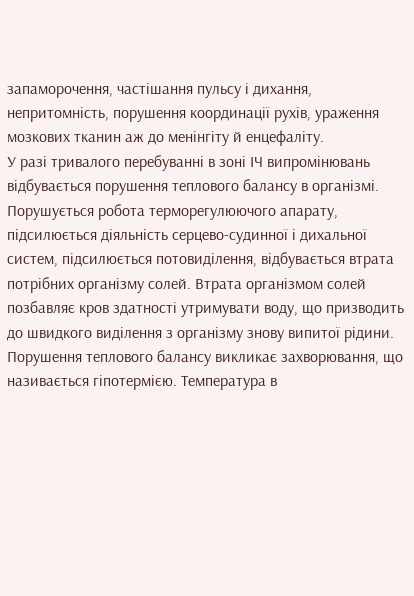запаморочення, частішання пульсу і дихання, непритомність, порушення координації рухів, ураження мозкових тканин аж до менінгіту й енцефаліту.
У разі тривалого перебуванні в зоні ІЧ випромінювань відбувається порушення теплового балансу в організмі. Порушується робота терморегулюючого апарату, підсилюється діяльність серцево-судинної і дихальної систем, підсилюється потовиділення, відбувається втрата потрібних організму солей. Втрата організмом солей позбавляє кров здатності утримувати воду, що призводить до швидкого виділення з організму знову випитої рідини. Порушення теплового балансу викликає захворювання, що називається гіпотермією. Температура в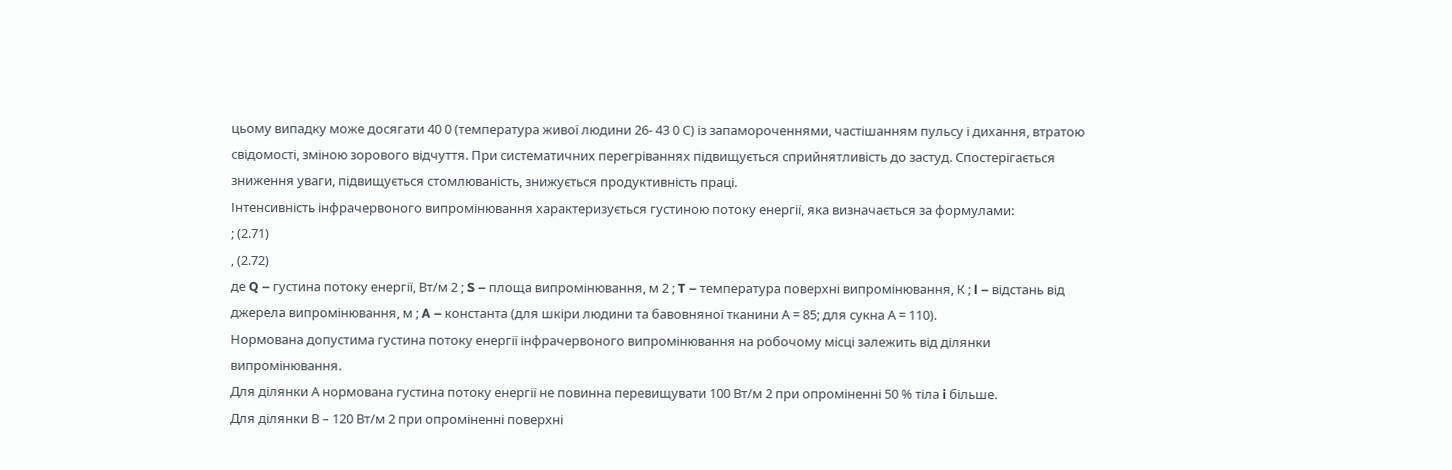цьому випадку може досягати 40 0 (температура живої людини 26- 43 0 С) із запамороченнями, частішанням пульсу і дихання, втратою свідомості, зміною зорового відчуття. При систематичних перегріваннях підвищується сприйнятливість до застуд. Спостерігається зниження уваги, підвищується стомлюваність, знижується продуктивність праці.
Інтенсивність інфрачервоного випромінювання характеризується густиною потоку енергії, яка визначається за формулами:
; (2.71)
, (2.72)
де Q – густина потоку енергії, Вт/м 2 ; S – площа випромінювання, м 2 ; T – температура поверхні випромінювання, К ; l – відстань від джерела випромінювання, м ; A – константа (для шкіри людини та бавовняної тканини А = 85; для сукна А = 110).
Нормована допустима густина потоку енергії інфрачервоного випромінювання на робочому місці залежить від ділянки випромінювання.
Для ділянки А нормована густина потоку енергії не повинна перевищувати 100 Вт/м 2 при опроміненні 50 % тіла i більше.
Для ділянки В – 120 Вт/м 2 при опроміненні поверхні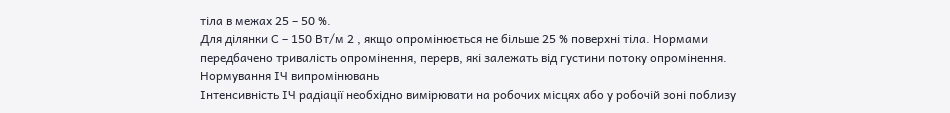тіла в межах 25 – 50 %.
Для ділянки С – 150 Вт/м 2 , якщо опромінюється не більше 25 % поверхні тіла. Нормами передбачено тривалість опромінення, перерв, які залежать від густини потоку опромінення.
Нормування ІЧ випромінювань
Інтенсивність ІЧ радіації необхідно вимірювати на робочих місцях або у робочій зоні поблизу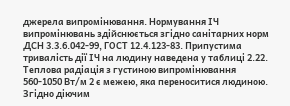джерела випромінювання. Нормування ІЧ випромінювань здійснюється згідно санітарних норм ДСН 3.3.6.042-99, ГОСТ 12.4.123-83. Припустима тривалість дії ІЧ на людину наведена у таблиці 2.22.
Теплова радіація з густиною випромінювання 560-1050 Вт/м 2 є межею, яка переноситися людиною. Згідно діючим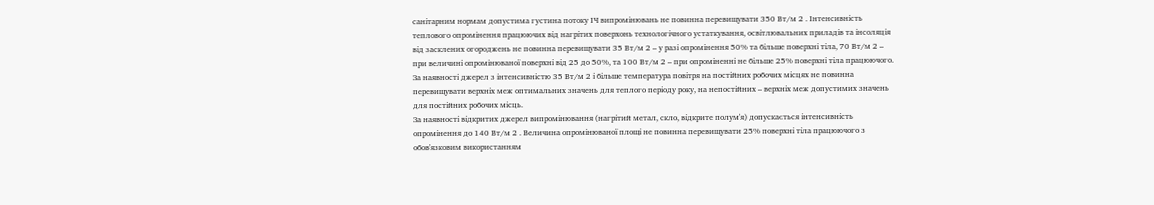санітарним нормам допустима густина потоку ІЧ випромінювань не повинна перевищувати 350 Вт/м 2 . Інтенсивність теплового опромінення працюючих від нагрітих поверхонь технологічного устаткування, освітлювальних приладів та інсоляція від засклених огороджень не повинна перевищувати 35 Вт/м 2 – у разі опромінення 50% та більше поверхні тіла, 70 Вт/м 2 – при величині опромінюваної поверхні від 25 до 50%, та 100 Вт/м 2 – при опроміненні не більше 25% поверхні тіла працюючого.
За наявності джерел з інтенсивністю 35 Вт/м 2 і більше температура повітря на постійних робочих місцях не повинна перевищувати верхніх меж оптимальних значень для теплого періоду року, на непостійних – верхніх меж допустимих значень для постійних робочих місць.
За наявності відкритих джерел випромінювання (нагрітий метал, скло, відкрите полум'я) допускається інтенсивність опромінення до 140 Вт/м 2 . Величина опромінюваної площі не повинна перевищувати 25% поверхні тіла працюючого з обов'язковим використанням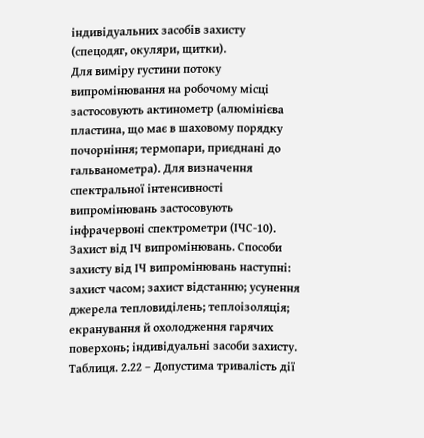індивідуальних засобів захисту (спецодяг, окуляри, щитки).
Для виміру густини потоку випромінювання на робочому місці застосовують актинометр (алюмінієва пластина, що має в шаховому порядку почорніння; термопари, приєднані до гальванометра). Для визначення спектральної інтенсивності випромінювань застосовують інфрачервоні спектрометри (ІЧС-10).
Захист від ІЧ випромінювань. Способи захисту від ІЧ випромінювань наступні: захист часом; захист відстанню; усунення джерела тепловиділень; теплоізоляція; екранування й охолодження гарячих поверхонь; індивідуальні засоби захисту.
Таблиця. 2.22 – Допустима тривалість дії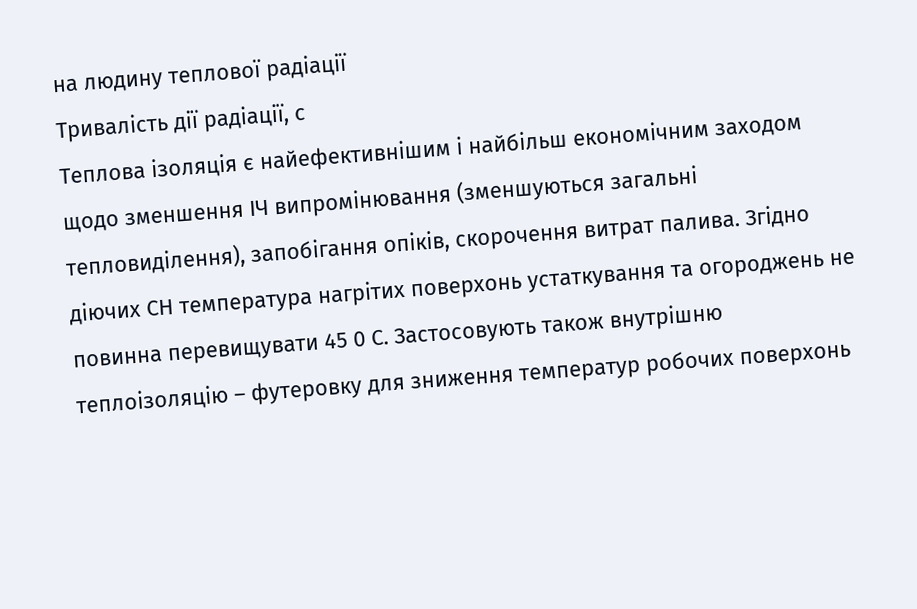на людину теплової радіації
Тривалість дії радіації, с
Теплова ізоляція є найефективнішим і найбільш економічним заходом щодо зменшення ІЧ випромінювання (зменшуються загальні тепловиділення), запобігання опіків, скорочення витрат палива. Згідно діючих СН температура нагрітих поверхонь устаткування та огороджень не повинна перевищувати 45 0 С. Застосовують також внутрішню теплоізоляцію – футеровку для зниження температур робочих поверхонь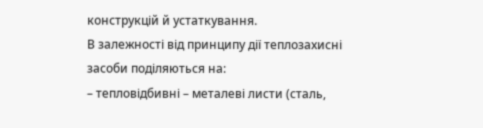конструкцій й устаткування.
В залежності від принципу дії теплозахисні засоби поділяються на:
– тепловідбивні – металеві листи (сталь,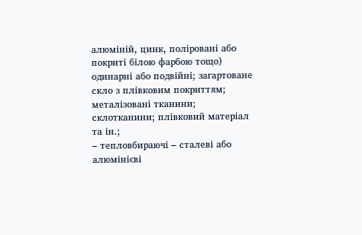алюміній, цинк, поліровані або покриті білою фарбою тощо) одинарні або подвійні; загартоване скло з плівковим покриттям; металізовані тканини; склотканини; плівковий матеріал та ін.;
– тепловбираючі – сталеві або алюмінієві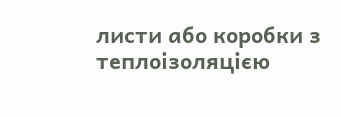листи або коробки з теплоізоляцією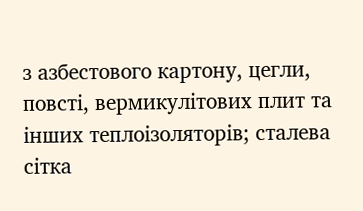з азбестового картону, цегли, повсті, вермикулітових плит та інших теплоізоляторів; сталева сітка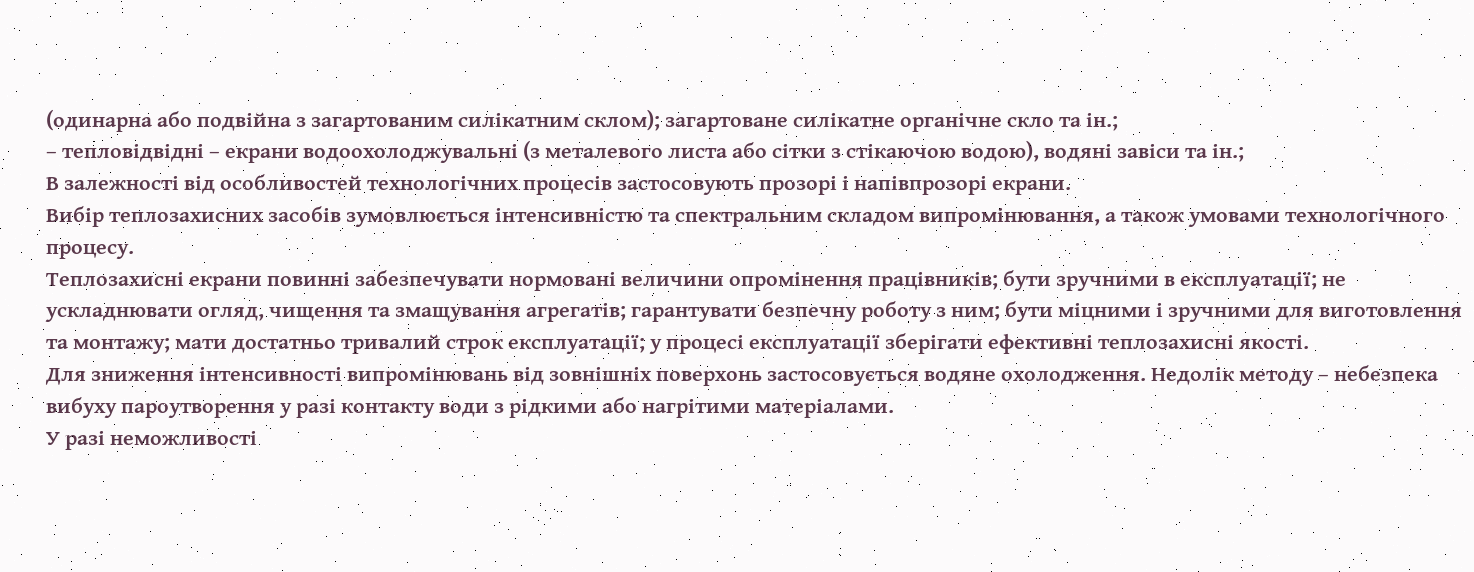(одинарна або подвійна з загартованим силікатним склом); загартоване силікатне органічне скло та ін.;
– тепловідвідні – екрани водоохолоджувальні (з металевого листа або сітки з стікаючою водою), водяні завіси та ін.;
В залежності від особливостей технологічних процесів застосовують прозорі і напівпрозорі екрани.
Вибір теплозахисних засобів зумовлюється інтенсивністю та спектральним складом випромінювання, а також умовами технологічного процесу.
Теплозахисні екрани повинні забезпечувати нормовані величини опромінення працівників; бути зручними в експлуатації; не ускладнювати огляд, чищення та змащування агрегатів; гарантувати безпечну роботу з ним; бути міцними і зручними для виготовлення та монтажу; мати достатньо тривалий строк експлуатації; у процесі експлуатації зберігати ефективні теплозахисні якості.
Для зниження інтенсивності випромінювань від зовнішніх поверхонь застосовується водяне охолодження. Недолік методу – небезпека вибуху пароутворення у разі контакту води з рідкими або нагрітими матеріалами.
У разі неможливості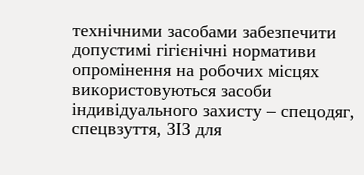технічними засобами забезпечити допустимі гігієнічні нормативи опромінення на робочих місцях використовуються засоби індивідуального захисту – спецодяг, спецвзуття, ЗІЗ для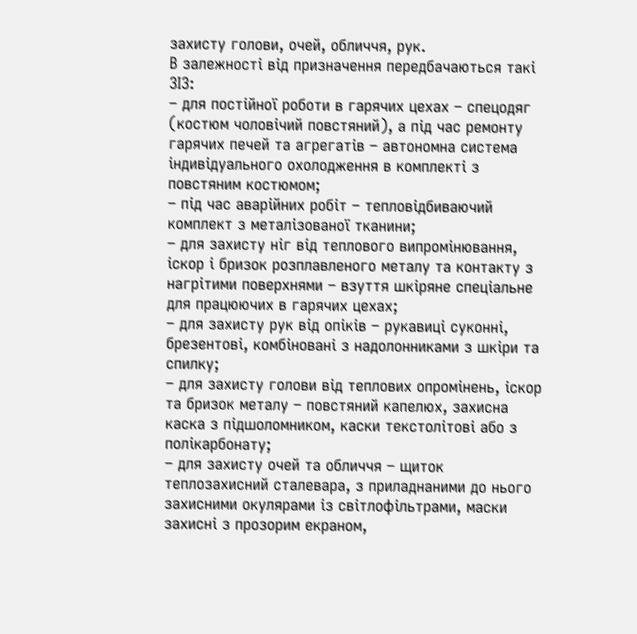захисту голови, очей, обличчя, рук.
В залежності від призначення передбачаються такі ЗІЗ:
– для постійної роботи в гарячих цехах – спецодяг (костюм чоловічий повстяний), а під час ремонту гарячих печей та агрегатів – автономна система індивідуального охолодження в комплекті з повстяним костюмом;
– під час аварійних робіт – тепловідбиваючий комплект з металізованої тканини;
– для захисту ніг від теплового випромінювання, іскор і бризок розплавленого металу та контакту з нагрітими поверхнями – взуття шкіряне спеціальне для працюючих в гарячих цехах;
– для захисту рук від опіків – рукавиці суконні, брезентові, комбіновані з надолонниками з шкіри та спилку;
– для захисту голови від теплових опромінень, іскор та бризок металу – повстяний капелюх, захисна каска з підшоломником, каски текстолітові або з полікарбонату;
– для захисту очей та обличчя – щиток теплозахисний сталевара, з приладнаними до нього захисними окулярами із світлофільтрами, маски захисні з прозорим екраном,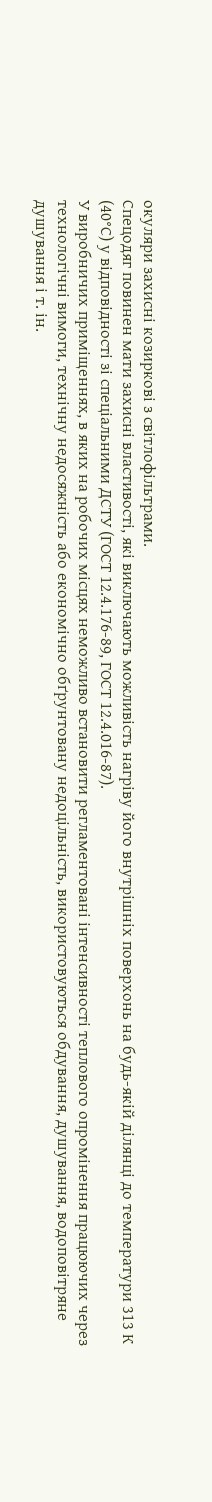окуляри захисні козиркові з світлофільтрами.
Спецодяг повинен мати захисні властивості, які виключають можливість нагріву його внутрішніх поверхонь на будь-якій ділянці до температури 313 К (40°С) у відповідності зі спеціальними ДСТУ (ГОСТ 12.4.176-89, ГОСТ 12.4.016-87).
У виробничих приміщеннях, в яких на робочих місцях неможливо встановити регламентовані інтенсивності теплового опромінення працюючих через технологічні вимоги, технічну недосяжність або економічно обґрунтовану недоцільність, використовуються обдування, душування, водоповітряне душування і т. ін.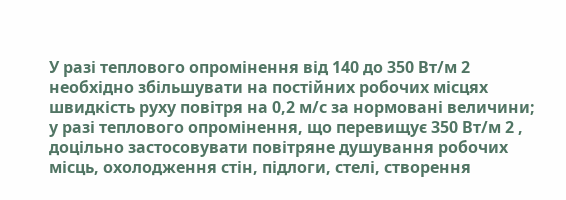У разі теплового опромінення від 140 до 350 Вт/м 2 необхідно збільшувати на постійних робочих місцях швидкість руху повітря на 0,2 м/с за нормовані величини; у разі теплового опромінення, що перевищує 350 Вт/м 2 , доцільно застосовувати повітряне душування робочих місць, охолодження стін, підлоги, стелі, створення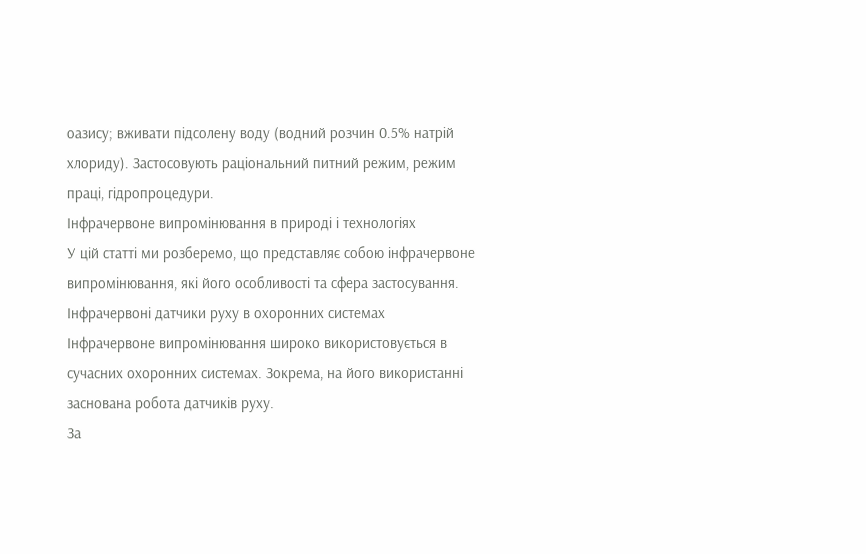оазису; вживати підсолену воду (водний розчин 0.5% натрій хлориду). Застосовують раціональний питний режим, режим праці, гідропроцедури.
Інфрачервоне випромінювання в природі і технологіях
У цій статті ми розберемо, що представляє собою інфрачервоне випромінювання, які його особливості та сфера застосування.
Інфрачервоні датчики руху в охоронних системах
Інфрачервоне випромінювання широко використовується в сучасних охоронних системах. Зокрема, на його використанні заснована робота датчиків руху.
За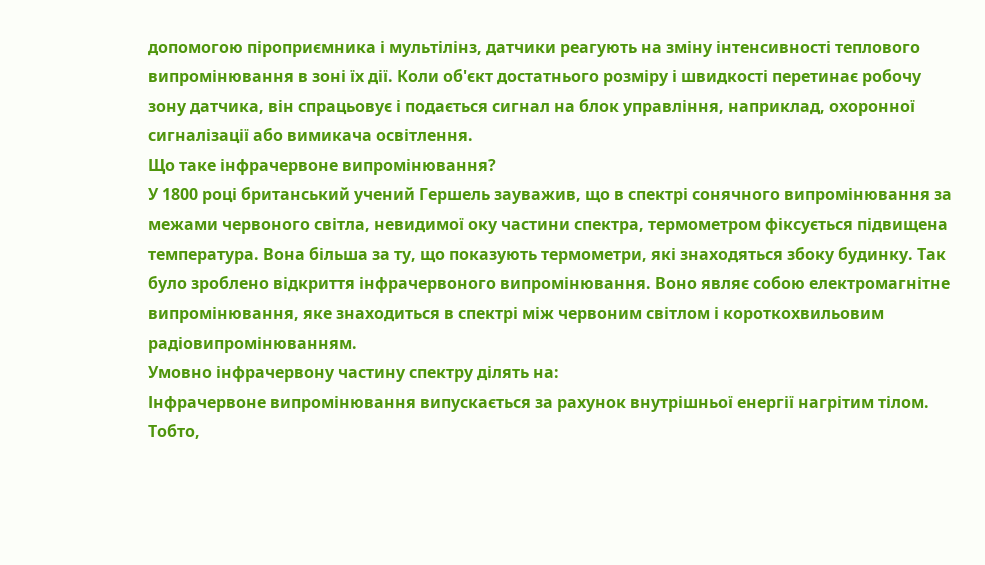допомогою піроприємника і мультілінз, датчики реагують на зміну інтенсивності теплового випромінювання в зоні їх дії. Коли об'єкт достатнього розміру і швидкості перетинає робочу зону датчика, він спрацьовує і подається сигнал на блок управління, наприклад, охоронної сигналізації або вимикача освітлення.
Що таке інфрачервоне випромінювання?
У 1800 році британський учений Гершель зауважив, що в спектрі сонячного випромінювання за межами червоного світла, невидимої оку частини спектра, термометром фіксується підвищена температура. Вона більша за ту, що показують термометри, які знаходяться збоку будинку. Так було зроблено відкриття інфрачервоного випромінювання. Воно являє собою електромагнітне випромінювання, яке знаходиться в спектрі між червоним світлом і короткохвильовим радіовипромінюванням.
Умовно інфрачервону частину спектру ділять на:
Інфрачервоне випромінювання випускається за рахунок внутрішньої енергії нагрітим тілом. Тобто,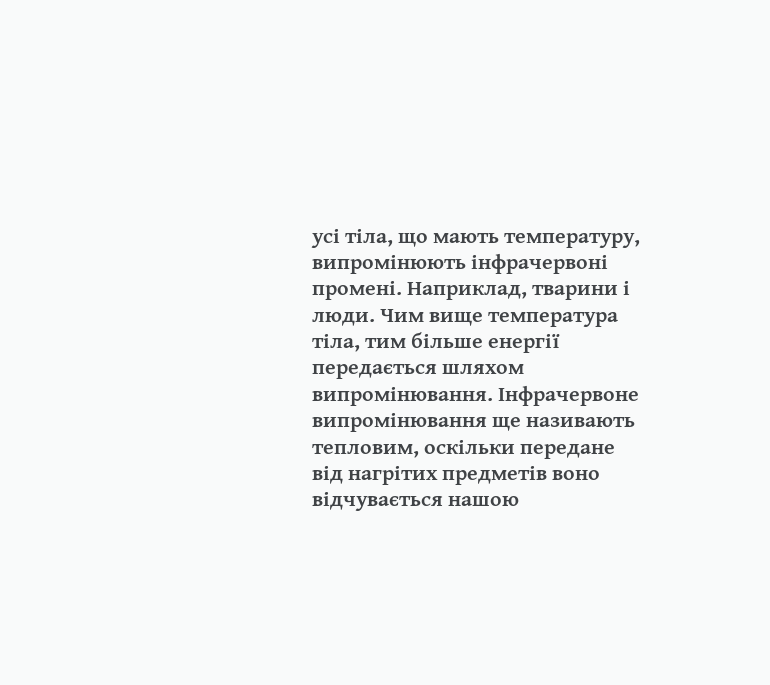усі тіла, що мають температуру, випромінюють інфрачервоні промені. Наприклад, тварини і люди. Чим вище температура тіла, тим більше енергії передається шляхом випромінювання. Інфрачервоне випромінювання ще називають тепловим, оскільки передане від нагрітих предметів воно відчувається нашою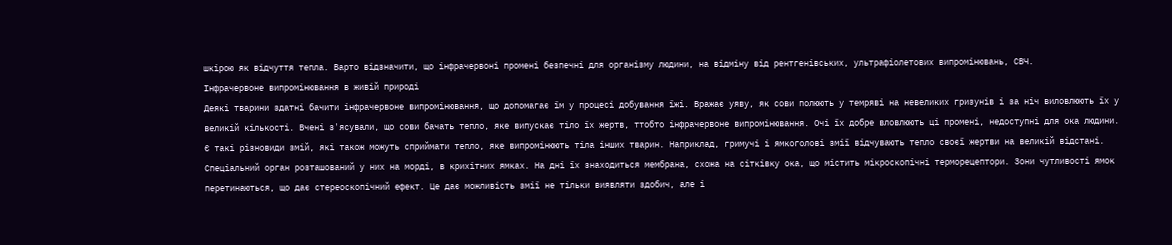шкірою як відчуття тепла. Варто відзначити, що інфрачервоні промені безпечні для організму людини, на відміну від рентгенівських, ультрафіолетових випромінювань, СВЧ.
Інфрачервоне випромінювання в живій природі
Деякі тварини здатні бачити інфрачервоне випромінювання, що допомагає їм у процесі добування їжі. Вражає уяву, як сови полюють у темряві на невеликих гризунів і за ніч виловлюють їх у великій кількості. Вчені з'ясували, що сови бачать тепло, яке випускає тіло їх жертв, ттобто інфрачервоне випромінювання. Очі їх добре вловлюють ці промені, недоступні для ока людини.
Є такі різновиди змій, які також можуть сприймати тепло, яке випромінюють тіла інших тварин. Наприклад, гримучі і ямкоголові змії відчувають тепло своєї жертви на великій відстані. Спеціальний орган розташований у них на морді, в крихітних ямках. На дні їх знаходиться мембрана, схожа на сітківку ока, що містить мікроскопічні терморецептори. Зони чутливості ямок перетинаються, що дає стереоскопічний ефект. Це дає можливість змії не тільки виявляти здобич, але і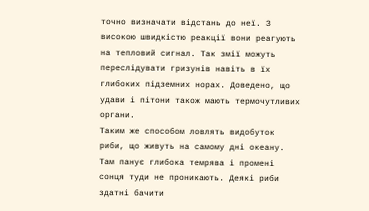точно визначати відстань до неї. З високою швидкістю реакції вони реагують на тепловий сигнал. Так змії можуть переслідувати гризунів навіть в їх глибоких підземних норах. Доведено, що удави і пітони також мають термочутливих органи.
Таким же способом ловлять видобуток риби, що живуть на самому дні океану. Там панує глибока темрява і промені сонця туди не проникають. Деякі риби здатні бачити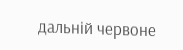дальній червоне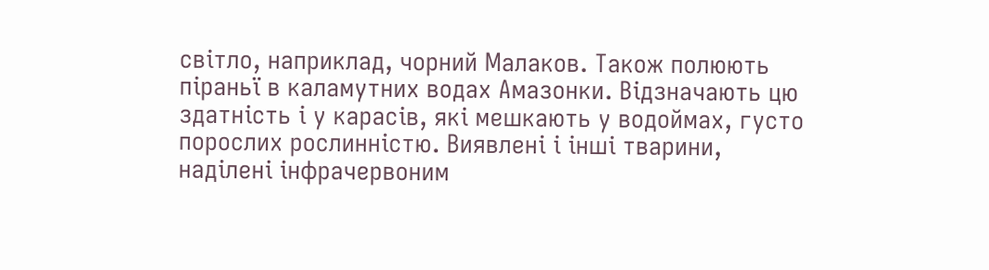світло, наприклад, чорний Малаков. Також полюють піраньї в каламутних водах Амазонки. Відзначають цю здатність і у карасів, які мешкають у водоймах, густо порослих рослинністю. Виявлені і інші тварини, наділені інфрачервоним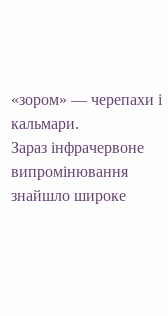«зором» — черепахи і кальмари.
Зараз інфрачервоне випромінювання знайшло широке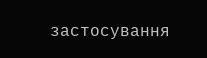застосування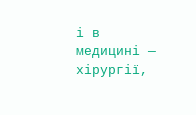і в медицині — хірургії,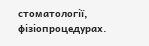стоматології, фізіопроцедурах.